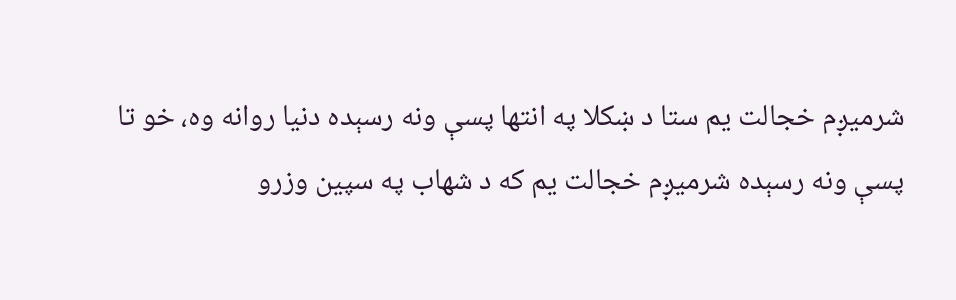شرمیږم خجالت یم ستا د ښکلا په انتها پسې ونه رسېده دنيا روانه وه، خو تا پسې ونه رسېده شرمیږم خجالت یم که د شهاب په سپين وزرو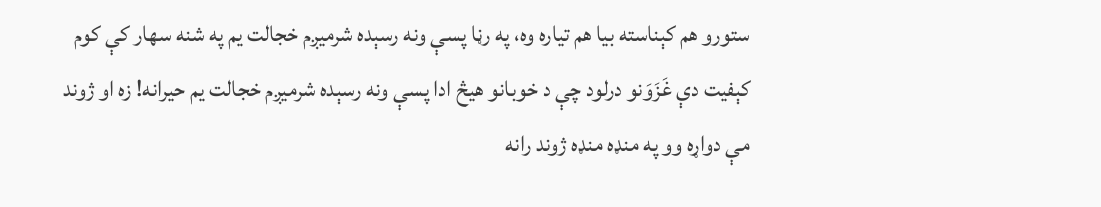ستورو هم کېناسته بيا هم تياره وه، په رڼا پسې ونه رسېده شرمیږم خجالت یم په شنه سهار کې کوم کېفيت دې غَزَوَنو درلود چې د خوبانو هيڅ ادا پسې ونه رسېده شرمیږم خجالت یم حيرانه! زه او ژوند مې دواړه وو په منډه منډه ژوند رانه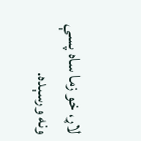لاړ، خو زما ساه پسې ونه ورسېده.